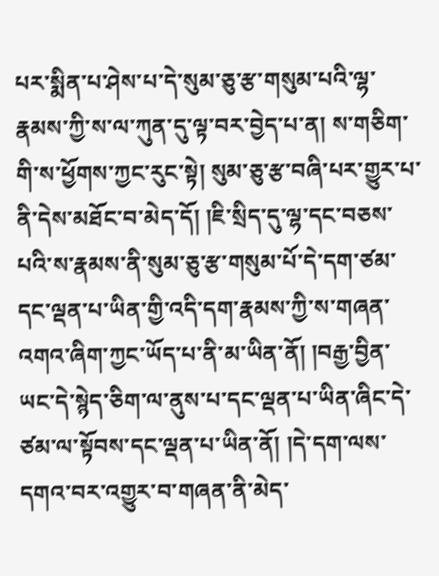པར་སྨིན་པ་ཤེས་པ་དེ་སུམ་ཅུ་རྩ་གསུམ་པའི་ལྷ་རྣམས་ཀྱི་ས་ལ་ཀུན་དུ་ལྟ་བར་བྱེད་པ་ན། ས་གཅིག་གི་ས་ཕྱོགས་ཀྱང་རུང་སྟེ། སུམ་ཅུ་རྩ་བཞི་པར་གྱུར་པ་ནི་དེས་མཐོང་བ་མེད་དོ། །ཇི་སྲིད་དུ་ལྷ་དང་བཅས་པའི་ས་རྣམས་ནི་སུམ་ཅུ་རྩ་གསུམ་པོ་དེ་དག་ཙམ་དང་ལྡན་པ་ཡིན་གྱི་འདི་དག་རྣམས་ཀྱི་ས་གཞན་འགའ་ཞིག་ཀྱང་ཡོད་པ་ནི་མ་ཡིན་ནོ། །བརྒྱ་བྱིན་ཡང་དེ་སྙེད་ཅིག་ལ་ནུས་པ་དང་ལྡན་པ་ཡིན་ཞིང་དེ་ཙམ་ལ་སྟོབས་དང་ལྡན་པ་ཡིན་ནོ། །དེ་དག་ལས་དགའ་བར་འགྱུར་བ་གཞན་ནི་མེད་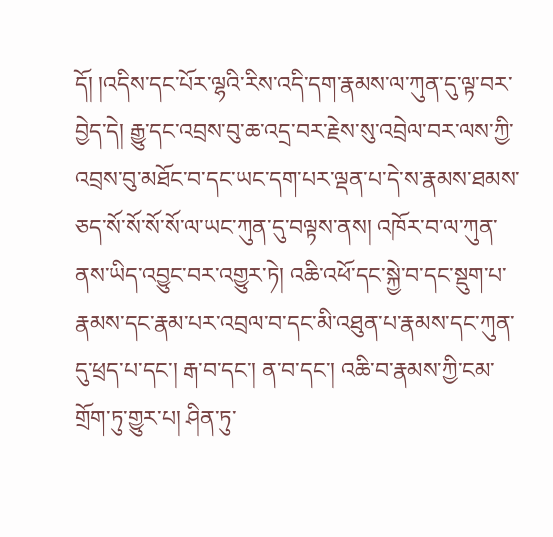དོ། །འདིས་དང་པོར་ལྷའི་རིས་འདི་དག་རྣམས་ལ་ཀུན་དུ་ལྟ་བར་བྱེད་དེ། རྒྱུ་དང་འབྲས་བུ་ཆ་འདྲ་བར་རྗེས་སུ་འབྲེལ་བར་ལས་ཀྱི་འབྲས་བུ་མཐོང་བ་དང་ཡང་དག་པར་ལྡན་པ་དེ་ས་རྣམས་ཐམས་ཅད་སོ་སོ་སོ་སོ་ལ་ཡང་ཀུན་དུ་བལྟས་ནས། འཁོར་བ་ལ་ཀུན་ནས་ཡིད་འབྱུང་བར་འགྱུར་ཏེ། འཆི་འཕོ་དང་སྐྱེ་བ་དང་སྡུག་པ་རྣམས་དང་རྣམ་པར་འབྲལ་བ་དང་མི་འཐུན་པ་རྣམས་དང་ཀུན་དུ་ཕྲད་པ་དང་། རྒ་བ་དང་། ན་བ་དང་། འཆི་བ་རྣམས་ཀྱི་ངམ་གྲོག་ཏུ་གྱུར་པ། ཤིན་ཏུ་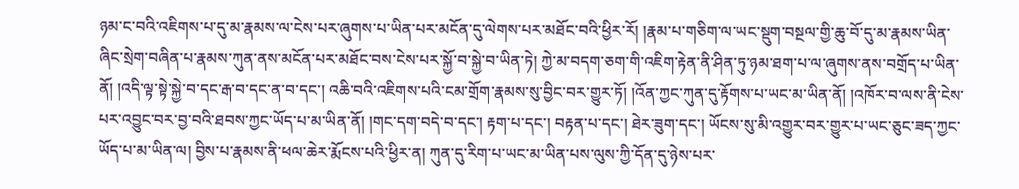ཉམ་ང་བའི་འཇིགས་པ་དུ་མ་རྣམས་ལ་ངེས་པར་ཞུགས་པ་ཡིན་པར་མངོན་དུ་ལེགས་པར་མཐོང་བའི་ཕྱིར་རོ། །རྣམ་པ་གཅིག་ལ་ཡང་སྡུག་བསྔལ་གྱི་ཆུ་བོ་དུ་མ་རྣམས་ཡིན་ཞིང་སྲེག་བཞིན་པ་རྣམས་ཀུན་ནས་མངོན་པར་མཐོང་བས་ངེས་པར་སྐྱོ་བ་སྐྱེ་བ་ཡིན་ཏེ། ཀྱེ་མ་བདག་ཅག་གི་འཇིག་རྟེན་ནི་ཤིན་ཏུ་ཉམ་ཐག་པ་ལ་ཞུགས་ནས་བགྲོད་པ་ཡིན་ནོ། །འདི་ལྟ་སྟེ་སྐྱེ་བ་དང་རྒ་བ་དང་ན་བ་དང་། འཆི་བའི་འཇིགས་པའི་ངམ་གྲོག་རྣམས་སུ་བྱིང་བར་གྱུར་ཏོ། །འོན་ཀྱང་ཀུན་དུ་རྟོགས་པ་ཡང་མ་ཡིན་ནོ། །འཁོར་བ་ལས་ནི་ངེས་པར་འབྱུང་བར་བྱ་བའི་ཐབས་ཀྱང་ཡོད་པ་མ་ཡིན་ནོ། །གང་དག་བདེ་བ་དང་། རྟག་པ་དང་། བརྟན་པ་དང་། ཐེར་ཟུག་དང་། ཡོངས་སུ་མི་འགྱུར་བར་གྱུར་པ་ཡང་ཅུང་ཟད་ཀྱང་ཡོད་པ་མ་ཡིན་ལ། བྱིས་པ་རྣམས་ནི་ཕལ་ཆེར་རྨོངས་པའི་ཕྱིར་ན། ཀུན་དུ་རིག་པ་ཡང་མ་ཡིན་པས་ལུས་ཀྱི་དོན་དུ་ཉེས་པར་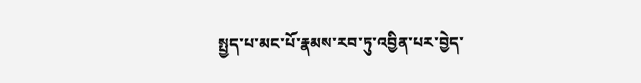སྤྱད་པ་མང་པོ་རྣམས་རབ་ཏུ་འབྱིན་པར་བྱེད་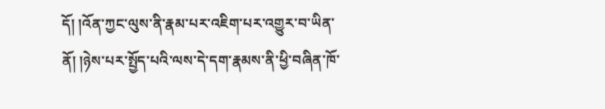དོ། །འོན་ཀྱང་ལུས་ནི་རྣམ་པར་འཇིག་པར་འགྱུར་བ་ཡིན་ནོ། །ཉེས་པར་སྤྱོད་པའི་ལས་དེ་དག་རྣམས་ནི་ཕྱི་བཞིན་ཁོ་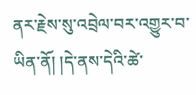ནར་རྗེས་སུ་འབྲེལ་བར་འགྱུར་བ་ཡིན་ནོ། །དེ་ནས་དེའི་ཚེ་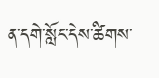ན་དགེ་སློང་དེས་ཚིགས་